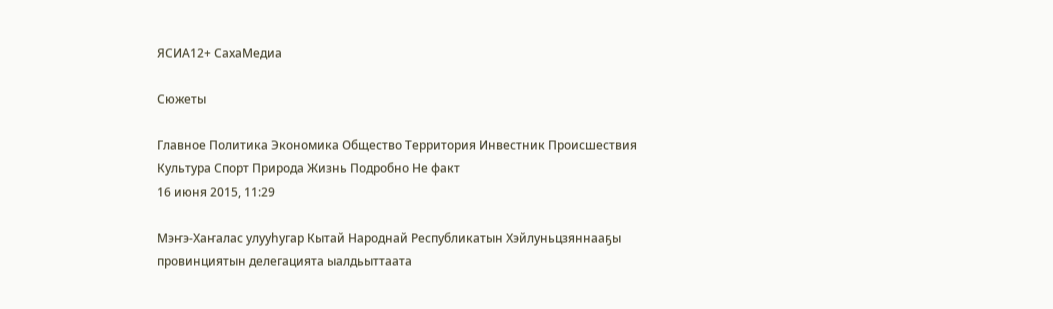ЯСИА12+ СахаМедиа

Сюжеты

Главное Политика Экономика Общество Территория Инвестник Происшествия Культура Спорт Природа Жизнь Подробно Не факт
16 июня 2015, 11:29

Мэҥэ-Хаҥалас улууһугар Кытай Народнай Республикатын Хэйлуньцзяннааҕы провинциятын делегацията ыалдьыттаата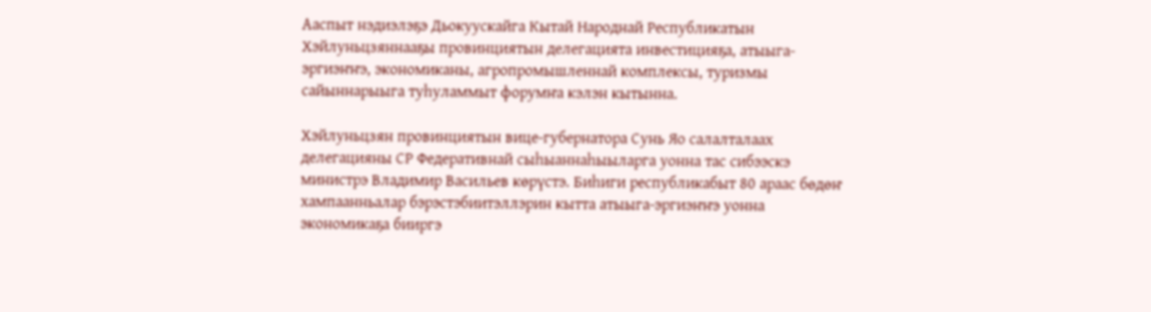Ааспыт нэдиэлэҕэ Дьокуускайга Кытай Народнай Республикатын Хэйлуньцзяннааҕы провинциятын делегацията инвестицияҕа, атыыга-эргиэҥҥэ, экономиканы, агропромышленнай комплексы, туризмы сайыннарыыга туһуламмыт форумҥа кэлэн кытынна.

Хэйлуньцзян провинциятын вице-губернатора Сунь Яо салалталаах делегацияны СР Федеративнай сыһыаннаһыыларга уонна тас сибээскэ министрэ Владимир Васильев көрүстэ. Биһиги республикабыт 80 араас бөдөҥ хампаанньалар бэрэстэбиитэллэрин кытта атыыга-эргиэҥҥэ уонна экономикаҕа бииргэ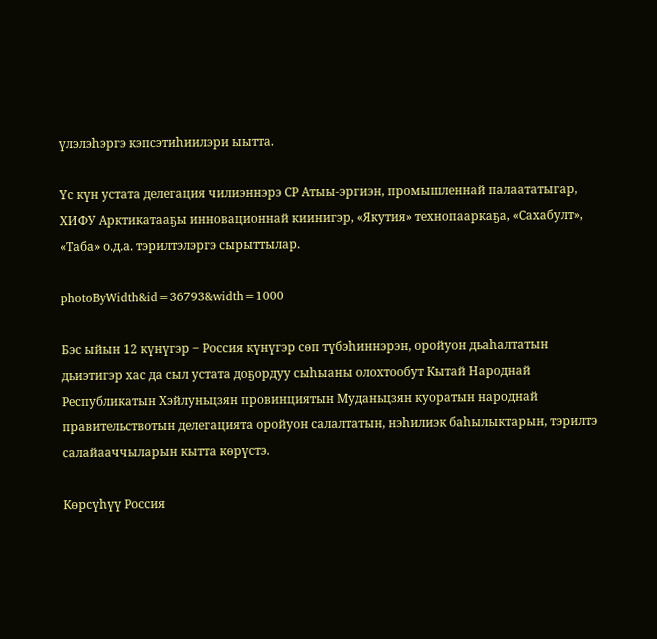үлэлэһэргэ кэпсэтиһиилэри ыытта.

Үс күн устата делегация чилиэннэрэ СР Атыы-эргиэн, промышленнай палаататыгар, ХИФУ Арктикатааҕы инновационнай киинигэр, «Якутия» технопааркаҕа, «Сахабулт», «Таба» о.д.а. тэрилтэлэргэ сырыттылар.

photoByWidth&id=36793&width=1000

Бэс ыйын 12 күнүгэр ‒ Россия күнүгэр сөп түбэһиннэрэн, оройуон дьаһалтатын дьиэтигэр хас да сыл устата доҕордуу сыһыаны олохтообут Кытай Народнай Республикатын Хэйлуньцзян провинциятын Муданьцзян куоратын народнай правительствотын делегацията оройуон салалтатын, нэһилиэк баһылыктарын, тэрилтэ салайааччыларын кытта көрүстэ.

Көрсүһүү Россия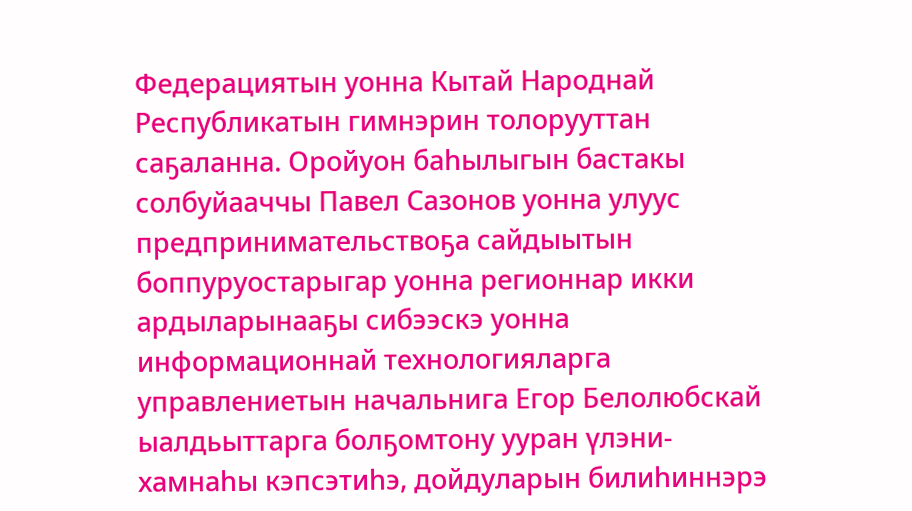Федерациятын уонна Кытай Народнай Республикатын гимнэрин толорууттан саҕаланна. Оройуон баһылыгын бастакы солбуйааччы Павел Сазонов уонна улуус предпринимательствоҕа сайдыытын боппуруостарыгар уонна регионнар икки ардыларынааҕы сибээскэ уонна информационнай технологияларга управлениетын начальнига Егор Белолюбскай ыалдьыттарга болҕомтону ууран үлэни-хамнаһы кэпсэтиһэ, дойдуларын билиһиннэрэ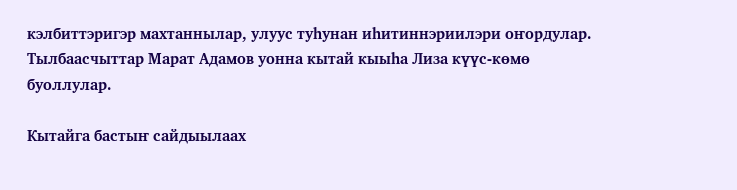кэлбиттэригэр махтаннылар, улуус туһунан иһитиннэриилэри оҥордулар. Тылбаасчыттар Марат Адамов уонна кытай кыыһа Лиза күүс-көмө буоллулар.

Кытайга бастыҥ сайдыылаах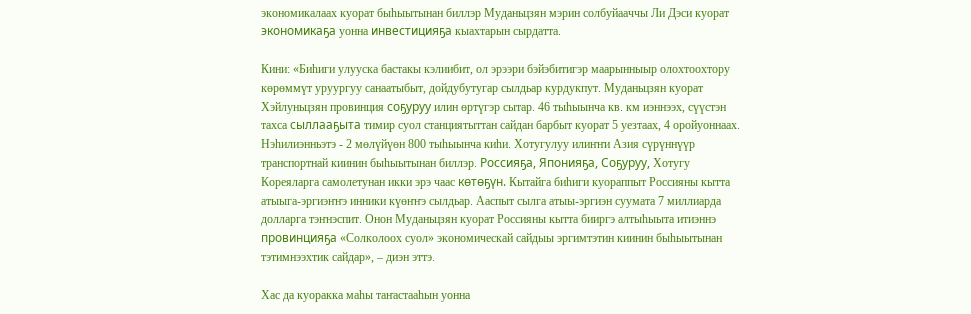экономикалаах куорат быһыытынан биллэр Муданьцзян мэрин солбуйааччы Ли Дэси куорат экономикаҕа уонна инвестицияҕа кыахтарын сырдатта.

Кини: «Биһиги улууска бастакы кэлиибит, ол эрээри бэйэбитигэр маарынныыр олохтоохтору көрөммүт уруургуу санаатыбыт, дойдубутугар сылдьар курдукпут. Муданьцзян куорат Хэйлуньцзян провинция соҕуруу илин өртүгэр сытар. 46 тыһыынча кв. км иэннээх, сүүстэн тахса сыллааҕыта тимир суол станциятыттан сайдан барбыт куорат 5 уезтаах, 4 оройуоннаах. Нэһилиэнньэтэ - 2 мөлүйүөн 800 тыһыынча киһи. Хотугулуу илиҥҥи Азия сүрүннүүр транспортнай киинин быһыытынан биллэр. Россияҕа, Японияҕа, Соҕуруу, Хотугу Кореяларга самолетунан икки эрэ чаас көтөҕүн. Кытайга биһиги куораппыт Россияны кытта атыыга-эргиэҥҥэ инники күөҥҥэ сылдьар. Ааспыт сылга атыы-эргиэн суумата 7 миллиарда долларга тэҥнэспит. Онон Муданьцзян куорат Россияны кытта бииргэ алтыһыыта итиэннэ провинцияҕа «Солколоох суол» экономическай сайдыы эргимтэтин киинин быһыытынан тэтимнээхтик сайдар», ‒ диэн эттэ.

Хас да куоракка маһы таҥастааһын уонна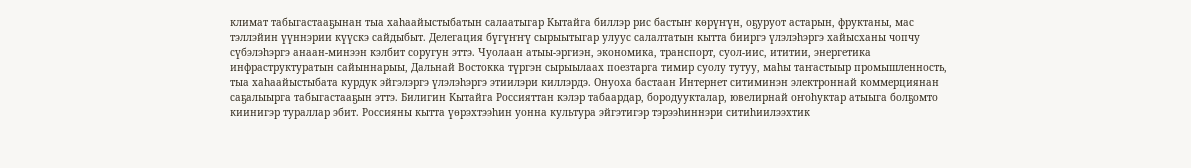климат табыгастааҕынан тыа хаһаайыстыбатын салаатыгар Кытайга биллэр рис бастыҥ көрүҥүн, оҕуруот астарын, фруктаны, мас тэллэйин үүннэрии күүскэ сайдыбыт. Делегация бүгүҥҥү сырыытыгар улуус салалтатын кытта бииргэ үлэлэһэргэ хайысханы чопчу сүбэлэһэргэ анаан-минээн кэлбит соругун эттэ. Чуолаан атыы-эргиэн, экономика, транспорт, суол-иис, ититии, энергетика инфраструктуратын сайыннарыы, Дальнай Востокка түргэн сырыылаах поезтарга тимир суолу тутуу, маһы таҥастыыр промышленность, тыа хаһаайыстыбата курдук эйгэлэргэ үлэлэһэргэ этиилэри киллэрдэ. Онуоха бастаан Интернет ситиминэн электроннай коммерциянан саҕалыырга табыгастааҕын эттэ. Билигин Кытайга Россияттан кэлэр табаардар, бородуукталар, ювелирнай оҥоһуктар атыыга болҕомто киинигэр тураллар эбит. Россияны кытта үөрэхтээһин уонна культура эйгэтигэр тэрээһиннэри ситиһиилээхтик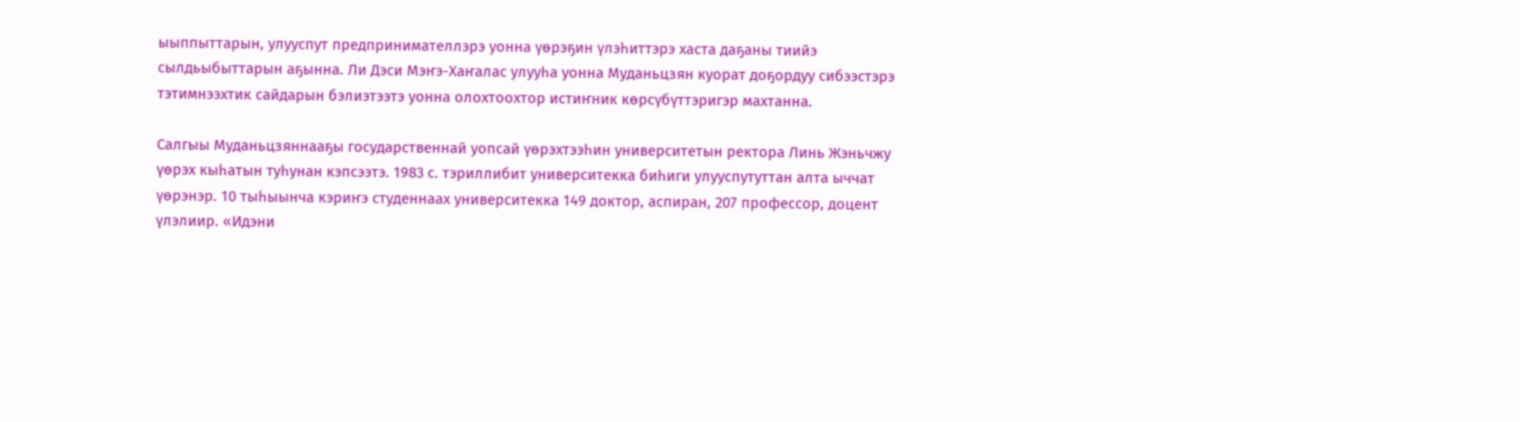ыыппыттарын, улууспут предпринимателлэрэ уонна үөрэҕин үлэһиттэрэ хаста даҕаны тиийэ сылдьыбыттарын аҕынна. Ли Дэси Мэҥэ-Хаҥалас улууһа уонна Муданьцзян куорат доҕордуу сибээстэрэ тэтимнээхтик сайдарын бэлиэтээтэ уонна олохтоохтор истиҥник көрсүбүттэригэр махтанна.

Салгыы Муданьцзяннааҕы государственнай уопсай үөрэхтээһин университетын ректора Линь Жэньчжу үөрэх кыһатын туһунан кэпсээтэ. 1983 с. тэриллибит университекка биһиги улууспутуттан алта ыччат үөрэнэр. 10 тыһыынча кэриҥэ студеннаах университекка 149 доктор, аспиран, 207 профессор, доцент үлэлиир. «Идэни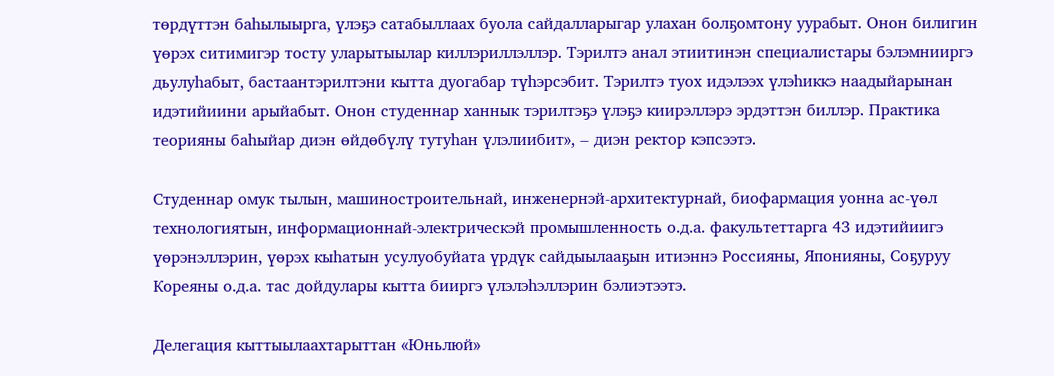төрдүттэн баһылыырга, үлэҕэ сатабыллаах буола сайдалларыгар улахан болҕомтону уурабыт. Онон билигин үөрэх ситимигэр тосту уларытыылар киллэриллэллэр. Тэрилтэ анал этиитинэн специалистары бэлэмнииргэ дьулуһабыт, бастаантэрилтэни кытта дуогабар түһэрсэбит. Тэрилтэ туох идэлээх үлэһиккэ наадыйарынан идэтийиини арыйабыт. Онон студеннар ханнык тэрилтэҕэ үлэҕэ киирэллэрэ эрдэттэн биллэр. Практика теорияны баһыйар диэн өйдөбүлү тутуһан үлэлиибит», ‒ диэн ректор кэпсээтэ.

Студеннар омук тылын, машиностроительнай, инженернэй-архитектурнай, биофармация уонна ас-үөл технологиятын, информационнай-электрическэй промышленность о.д.а. факультеттарга 43 идэтийиигэ үөрэнэллэрин, үөрэх кыһатын усулуобуйата үрдүк сайдыылааҕын итиэннэ Россияны, Японияны, Соҕуруу Кореяны о.д.а. тас дойдулары кытта бииргэ үлэлэһэллэрин бэлиэтээтэ.

Делегация кыттыылаахтарыттан «Юньлюй»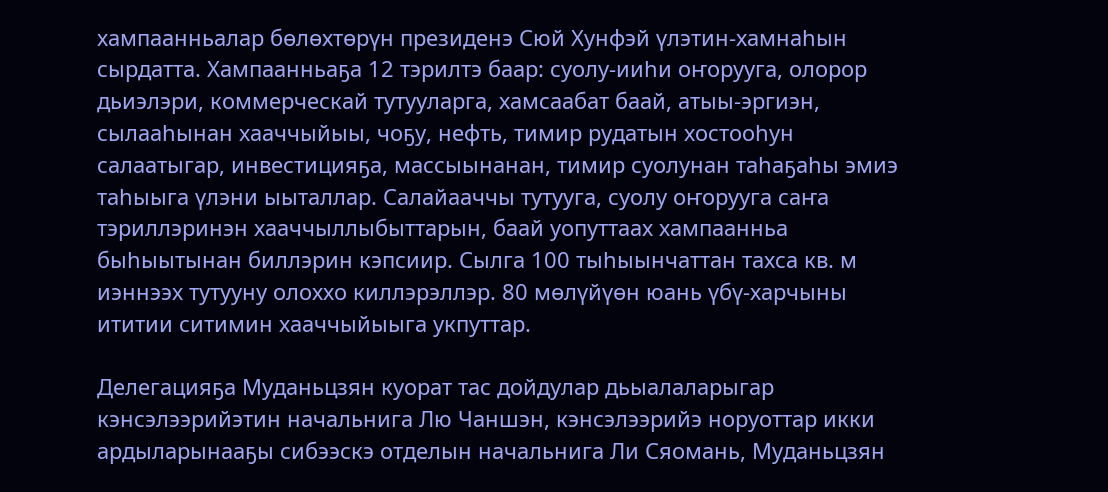хампаанньалар бөлөхтөрүн президенэ Сюй Хунфэй үлэтин-хамнаһын сырдатта. Хампаанньаҕа 12 тэрилтэ баар: суолу-ииһи оҥорууга, олорор дьиэлэри, коммерческай тутууларга, хамсаабат баай, атыы-эргиэн, сылааһынан хааччыйыы, чоҕу, нефть, тимир рудатын хостооһун салаатыгар, инвестицияҕа, массыынанан, тимир суолунан таһаҕаһы эмиэ таһыыга үлэни ыыталлар. Салайааччы тутууга, суолу оҥорууга саҥа тэриллэринэн хааччыллыбыттарын, баай уопуттаах хампаанньа быһыытынан биллэрин кэпсиир. Сылга 100 тыһыынчаттан тахса кв. м иэннээх тутууну олоххо киллэрэллэр. 80 мөлүйүөн юань үбү-харчыны ититии ситимин хааччыйыыга укпуттар.

Делегацияҕа Муданьцзян куорат тас дойдулар дьыалаларыгар кэнсэлээрийэтин начальнига Лю Чаншэн, кэнсэлээрийэ норуоттар икки ардыларынааҕы сибээскэ отделын начальнига Ли Сяомань, Муданьцзян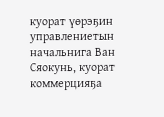куорат үөрэҕин управлениетын начальнига Ван Сяокунь, куорат коммерцияҕа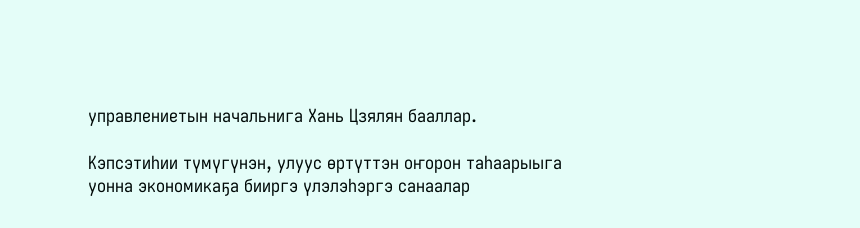управлениетын начальнига Хань Цзялян бааллар.

Кэпсэтиһии түмүгүнэн, улуус өртүттэн оҥорон таһаарыыга уонна экономикаҕа бииргэ үлэлэһэргэ санаалар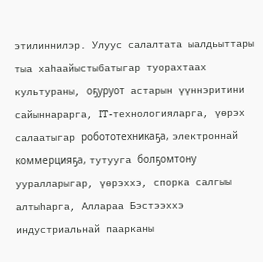этилиннилэр. Улуус салалтата ыалдьыттары тыа хаһаайыстыбатыгар туорахтаах культураны, оҕуруот астарын үүннэритини сайыннарарга, IT-технологияларга, үөрэх салаатыгар робототехникаҕа, электроннай коммерцияҕа, тутууга болҕомтону ууралларыгар, үөрэххэ, спорка салгыы алтыһарга, Аллараа Бэстээххэ индустриальнай паарканы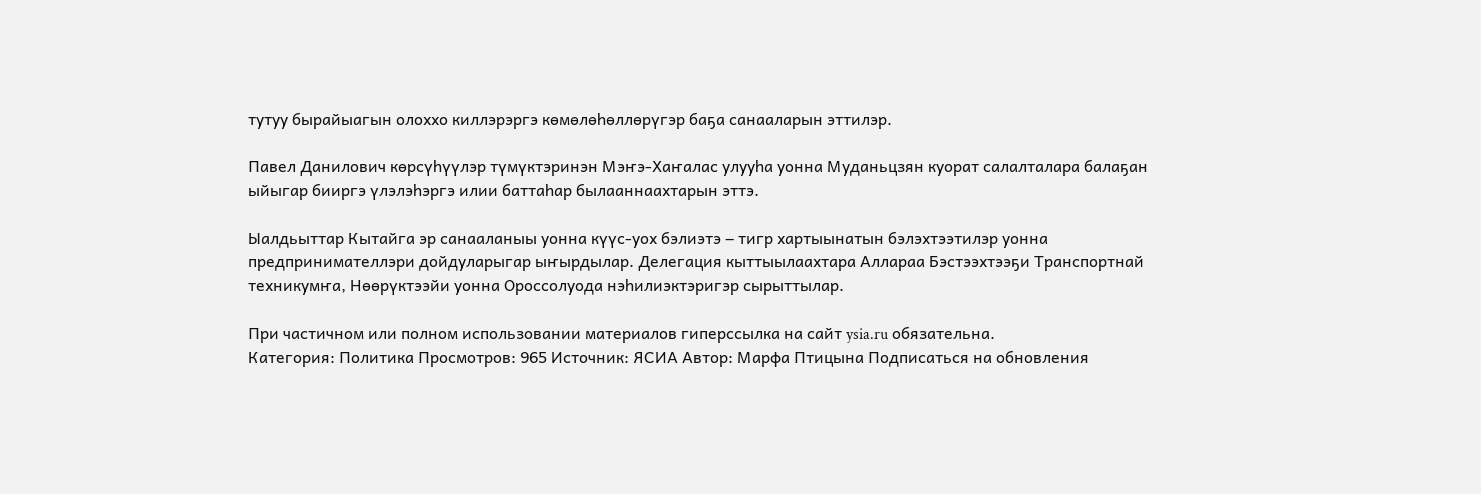тутуу бырайыагын олоххо киллэрэргэ көмөлөһөллөрүгэр баҕа санааларын эттилэр.

Павел Данилович көрсүһүүлэр түмүктэринэн Мэҥэ-Хаҥалас улууһа уонна Муданьцзян куорат салалталара балаҕан ыйыгар бииргэ үлэлэһэргэ илии баттаһар былааннаахтарын эттэ.

Ыалдьыттар Кытайга эр санааланыы уонна күүс-уох бэлиэтэ ‒ тигр хартыынатын бэлэхтээтилэр уонна предпринимателлэри дойдуларыгар ыҥырдылар. Делегация кыттыылаахтара Аллараа Бэстээхтээҕи Транспортнай техникумҥа, Нөөрүктээйи уонна Ороссолуода нэһилиэктэригэр сырыттылар.

При частичном или полном использовании материалов гиперссылка на сайт ysia.ru обязательна.
Категория: Политика Просмотров: 965 Источник: ЯСИА Автор: Марфа Птицына Подписаться на обновления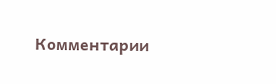Комментарии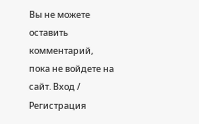Вы не можете оставить комментарий, пока не войдете на сайт. Вход / Регистрация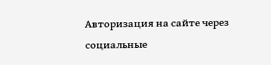Авторизация на сайте через социальные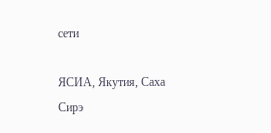сети

ЯСИА, Якутия, Саха Сирэ